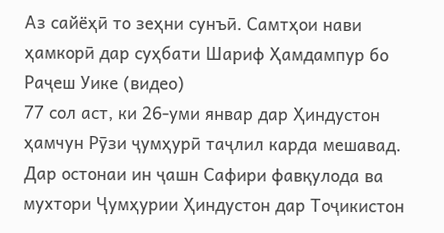Аз сайёҳӣ то зеҳни сунъӣ. Самтҳои нави ҳамкорӣ дар суҳбати Шариф Ҳамдампур бо Раҷеш Уике (видео)
77 сол аст, ки 26-уми январ дар Ҳиндустон ҳамчун Рӯзи ҷумҳурӣ таҷлил карда мешавад. Дар остонаи ин ҷашн Сафири фавқулода ва мухтори Ҷумҳурии Ҳиндустон дар Тоҷикистон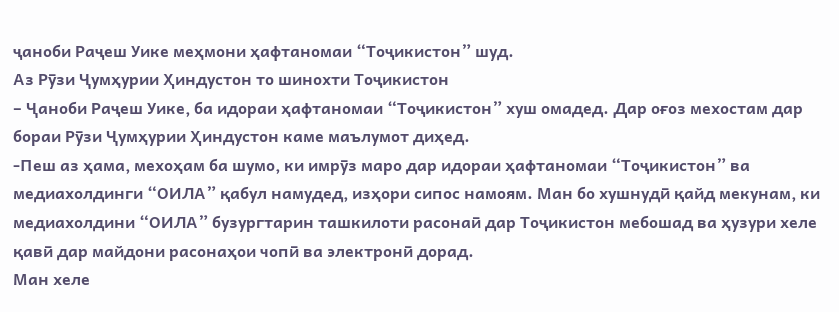ҷаноби Раҷеш Уике меҳмони ҳафтаномаи “Тоҷикистон” шуд.
Аз Рӯзи Ҷумҳурии Ҳиндустон то шинохти Тоҷикистон
– Ҷаноби Раҷеш Уике, ба идораи ҳафтаномаи “Тоҷикистон” хуш омадед. Дар оғоз мехостам дар бораи Рӯзи Ҷумҳурии Ҳиндустон каме маълумот диҳед.
-Пеш аз ҳама, мехоҳам ба шумо, ки имрӯз маро дар идораи ҳафтаномаи “Тоҷикистон” ва медиахолдинги “ОИЛА” қабул намудед, изҳори сипос намоям. Ман бо хушнудӣ қайд мекунам, ки медиахолдини “ОИЛА” бузургтарин ташкилоти расонаӣ дар Тоҷикистон мебошад ва ҳузури хеле қавӣ дар майдони расонаҳои чопӣ ва электронӣ дорад.
Ман хеле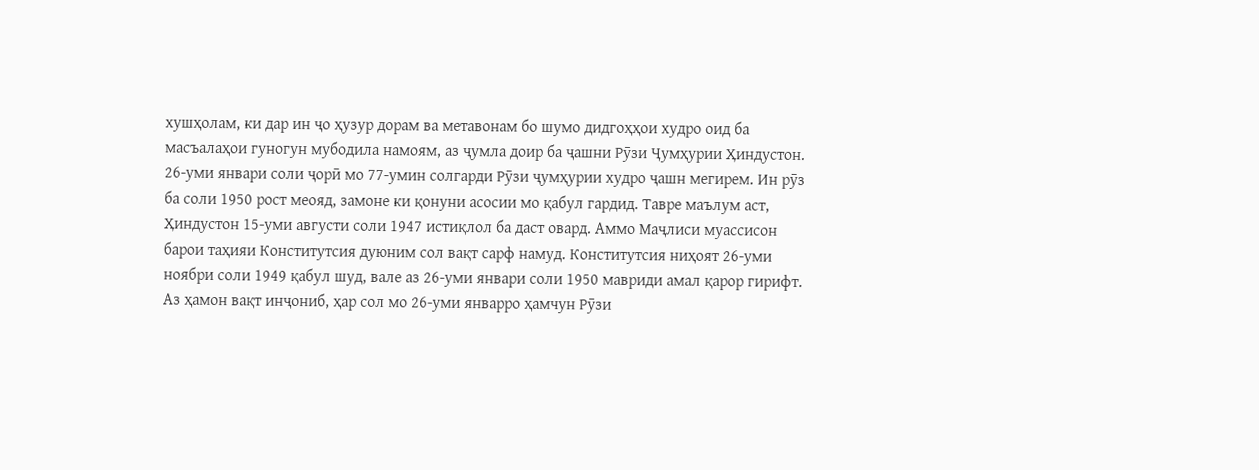хушҳолам, ки дар ин ҷо ҳузур дорам ва метавонам бо шумо дидгоҳҳои худро оид ба масъалаҳои гуногун мубодила намоям, аз ҷумла доир ба ҷашни Рӯзи Ҷумҳурии Ҳиндустон. 26-уми январи соли ҷорӣ мо 77-умин солгарди Рӯзи ҷумҳурии худро ҷашн мегирем. Ин рӯз ба соли 1950 рост меояд, замоне ки қонуни асосии мо қабул гардид. Тавре маълум аст, Ҳиндустон 15-уми августи соли 1947 истиқлол ба даст овард. Аммо Маҷлиси муассисон барои таҳияи Конститутсия дуюним сол вақт сарф намуд. Конститутсия ниҳоят 26-уми ноябри соли 1949 қабул шуд, вале аз 26-уми январи соли 1950 мавриди амал қарор гирифт. Аз ҳамон вақт инҷониб, ҳар сол мо 26-уми январро ҳамчун Рӯзи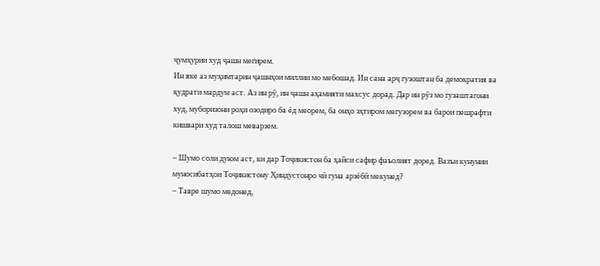ҷумҳурии худ ҷашн мегирем.
Ин яке аз муҳимтарин ҷашнҳои миллии мо мебошад. Ин сана арҷ гузоштан ба демократия ва қудрати мардум аст. Аз ин рӯ, ин ҷашн аҳамияти махсус дорад. Дар ин рӯз мо гузаштагони худ, муборизони роҳи озодиро ба ёд меорем, ба онҳо эҳтиром мегузорем ва барои пешрафти кишвари худ талош меварзем.

– Шумо соли дуюм аст, ки дар Тоҷикистон ба ҳайси сафир фаъолият доред. Вазъи кунунии муносибатҳои Тоҷикистону Ҳиндустонро чӣ гуна арзёбӣ мекунед?
– Тавре шумо медонед,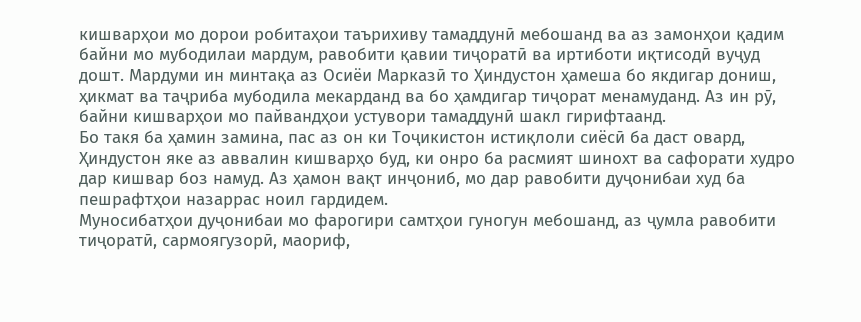кишварҳои мо дорои робитаҳои таърихиву тамаддунӣ мебошанд ва аз замонҳои қадим байни мо мубодилаи мардум, равобити қавии тиҷоратӣ ва иртиботи иқтисодӣ вуҷуд дошт. Мардуми ин минтақа аз Осиёи Марказӣ то Ҳиндустон ҳамеша бо якдигар дониш, ҳикмат ва таҷриба мубодила мекарданд ва бо ҳамдигар тиҷорат менамуданд. Аз ин рӯ, байни кишварҳои мо пайвандҳои устувори тамаддунӣ шакл гирифтаанд.
Бо такя ба ҳамин замина, пас аз он ки Тоҷикистон истиқлоли сиёсӣ ба даст овард, Ҳиндустон яке аз аввалин кишварҳо буд, ки онро ба расмият шинохт ва сафорати худро дар кишвар боз намуд. Аз ҳамон вақт инҷониб, мо дар равобити дуҷонибаи худ ба пешрафтҳои назаррас ноил гардидем.
Муносибатҳои дуҷонибаи мо фарогири самтҳои гуногун мебошанд, аз ҷумла равобити тиҷоратӣ, сармоягузорӣ, маориф,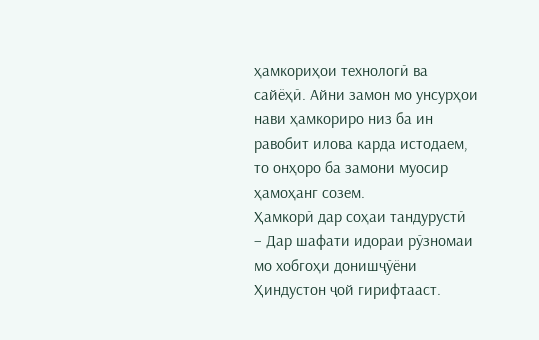ҳамкориҳои технологӣ ва сайёҳӣ. Айни замон мо унсурҳои нави ҳамкориро низ ба ин равобит илова карда истодаем, то онҳоро ба замони муосир ҳамоҳанг созем.
Ҳамкорӣ дар соҳаи тандурустӣ
– Дар шафати идораи рӯзномаи мо хобгоҳи донишҷӯёни Ҳиндустон ҷой гирифтааст.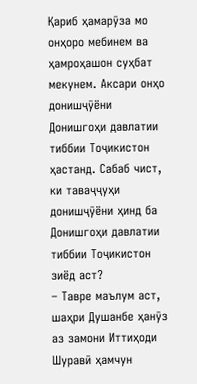Қариб ҳамарӯза мо онҳоро мебинем ва ҳамроҳашон суҳбат мекунем. Аксари онҳо донишҷӯёни Донишгоҳи давлатии тиббии Тоҷикистон ҳастанд. Сабаб чист, ки таваҷҷуҳи донишҷӯёни ҳинд ба Донишгоҳи давлатии тиббии Тоҷикистон зиёд аст?
– Тавре маълум аст, шаҳри Душанбе ҳанӯз аз замони Иттиҳоди Шуравӣ ҳамчун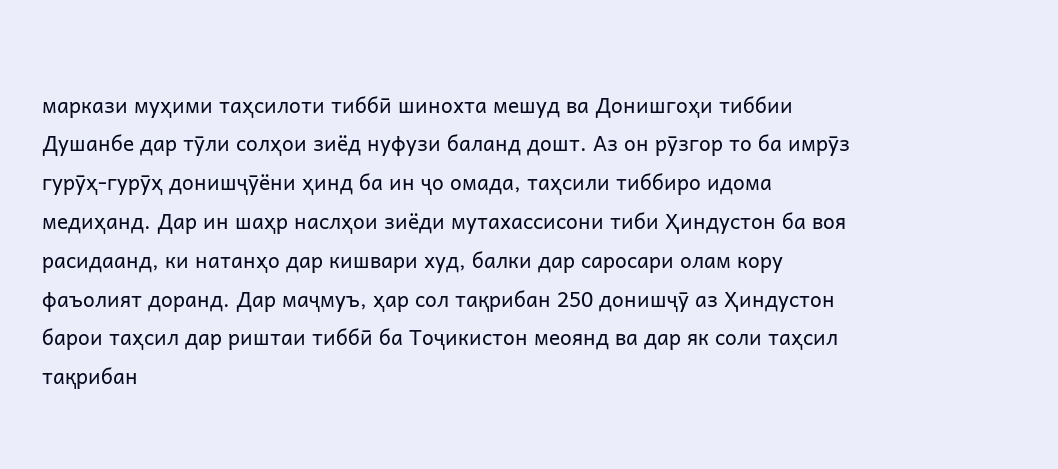маркази муҳими таҳсилоти тиббӣ шинохта мешуд ва Донишгоҳи тиббии Душанбе дар тӯли солҳои зиёд нуфузи баланд дошт. Аз он рӯзгор то ба имрӯз гурӯҳ-гурӯҳ донишҷӯёни ҳинд ба ин ҷо омада, таҳсили тиббиро идома медиҳанд. Дар ин шаҳр наслҳои зиёди мутахассисони тиби Ҳиндустон ба воя расидаанд, ки натанҳо дар кишвари худ, балки дар саросари олам кору фаъолият доранд. Дар маҷмуъ, ҳар сол тақрибан 250 донишҷӯ аз Ҳиндустон барои таҳсил дар риштаи тиббӣ ба Тоҷикистон меоянд ва дар як соли таҳсил тақрибан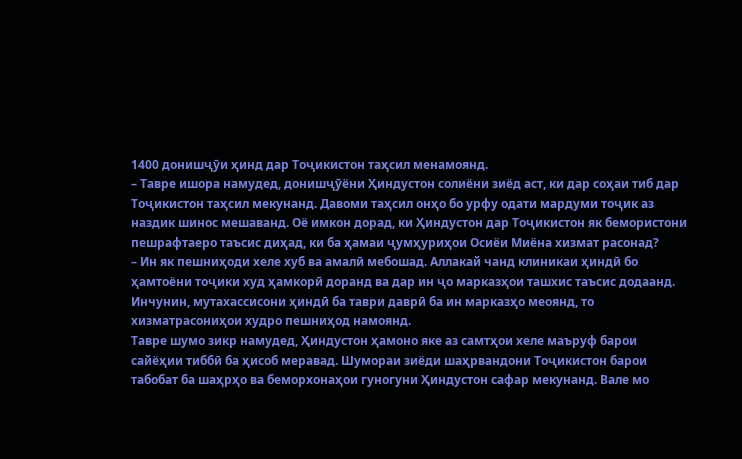1400 донишҷӯи ҳинд дар Тоҷикистон таҳсил менамоянд.
– Тавре ишора намудед, донишҷӯёни Ҳиндустон солиёни зиёд аст, ки дар соҳаи тиб дар Тоҷикистон таҳсил мекунанд. Давоми таҳсил онҳо бо урфу одати мардуми тоҷик аз наздик шинос мешаванд. Оё имкон дорад, ки Ҳиндустон дар Тоҷикистон як бемористони пешрафтаеро таъсис диҳад, ки ба ҳамаи ҷумҳуриҳои Осиёи Миёна хизмат расонад?
– Ин як пешниҳоди хеле хуб ва амалӣ мебошад. Аллакай чанд клиникаи ҳиндӣ бо ҳамтоёни тоҷики худ ҳамкорӣ доранд ва дар ин ҷо марказҳои ташхис таъсис додаанд. Инчунин, мутахассисони ҳиндӣ ба таври даврӣ ба ин марказҳо меоянд, то хизматрасониҳои худро пешниҳод намоянд.
Тавре шумо зикр намудед, Ҳиндустон ҳамоно яке аз самтҳои хеле маъруф барои сайёҳии тиббӣ ба ҳисоб меравад. Шумораи зиёди шаҳрвандони Тоҷикистон барои табобат ба шаҳрҳо ва беморхонаҳои гуногуни Ҳиндустон сафар мекунанд. Вале мо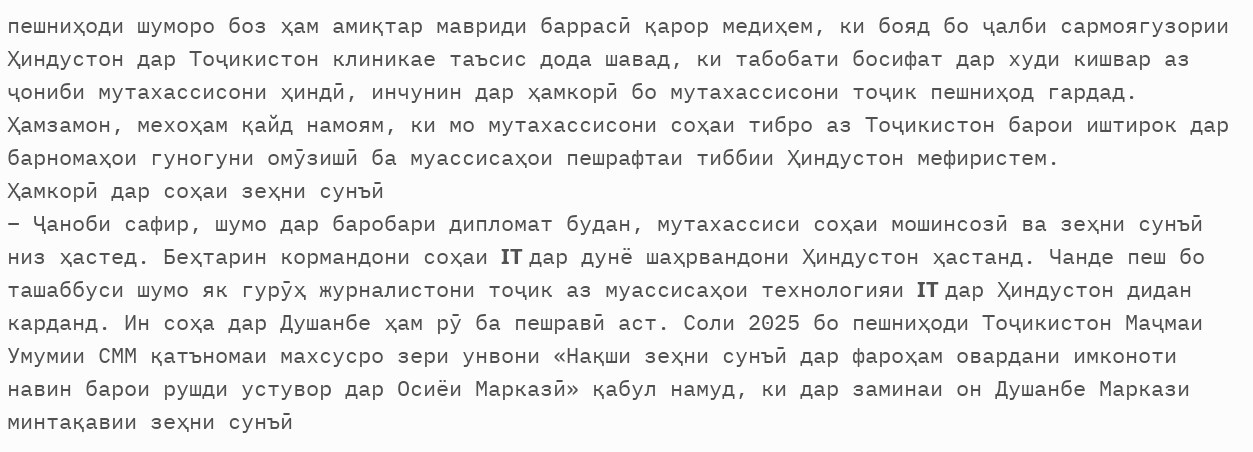пешниҳоди шуморо боз ҳам амиқтар мавриди баррасӣ қарор медиҳем, ки бояд бо ҷалби сармоягузории Ҳиндустон дар Тоҷикистон клиникае таъсис дода шавад, ки табобати босифат дар худи кишвар аз ҷониби мутахассисони ҳиндӣ, инчунин дар ҳамкорӣ бо мутахассисони тоҷик пешниҳод гардад.
Ҳамзамон, мехоҳам қайд намоям, ки мо мутахассисони соҳаи тибро аз Тоҷикистон барои иштирок дар барномаҳои гуногуни омӯзишӣ ба муассисаҳои пешрафтаи тиббии Ҳиндустон мефиристем.
Ҳамкорӣ дар соҳаи зеҳни сунъӣ
– Ҷаноби сафир, шумо дар баробари дипломат будан, мутахассиси соҳаи мошинсозӣ ва зеҳни сунъӣ низ ҳастед. Беҳтарин кормандони соҳаи IT дар дунё шаҳрвандони Ҳиндустон ҳастанд. Чанде пеш бо ташаббуси шумо як гурӯҳ журналистони тоҷик аз муассисаҳои технологияи IT дар Ҳиндустон дидан карданд. Ин соҳа дар Душанбе ҳам рӯ ба пешравӣ аст. Соли 2025 бо пешниҳоди Тоҷикистон Маҷмаи Умумии СММ қатъномаи махсусро зери унвони «Нақши зеҳни сунъӣ дар фароҳам овардани имконоти навин барои рушди устувор дар Осиёи Марказӣ» қабул намуд, ки дар заминаи он Душанбе Маркази минтақавии зеҳни сунъӣ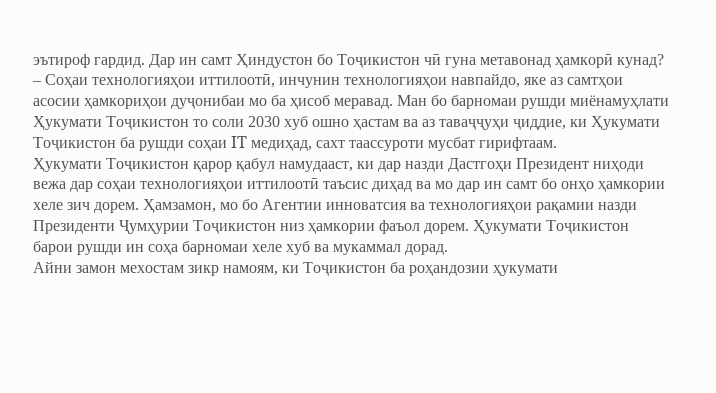эътироф гардид. Дар ин самт Ҳиндустон бо Тоҷикистон чӣ гуна метавонад ҳамкорӣ кунад?
– Соҳаи технологияҳои иттилоотӣ, инчунин технологияҳои навпайдо, яке аз самтҳои асосии ҳамкориҳои дуҷонибаи мо ба ҳисоб меравад. Ман бо барномаи рушди миёнамуҳлати Ҳукумати Тоҷикистон то соли 2030 хуб ошно ҳастам ва аз таваҷҷуҳи ҷиддие, ки Ҳукумати Тоҷикистон ба рушди соҳаи IT медиҳад, сахт таассуроти мусбат гирифтаам.
Ҳукумати Тоҷикистон қарор қабул намудааст, ки дар назди Дастгоҳи Президент ниҳоди вежа дар соҳаи технологияҳои иттилоотӣ таъсис диҳад ва мо дар ин самт бо онҳо ҳамкории хеле зич дорем. Ҳамзамон, мо бо Агентии инноватсия ва технологияҳои рақамии назди Президенти Ҷумҳурии Тоҷикистон низ ҳамкории фаъол дорем. Ҳукумати Тоҷикистон барои рушди ин соҳа барномаи хеле хуб ва мукаммал дорад.
Айни замон мехостам зикр намоям, ки Тоҷикистон ба роҳандозии ҳукумати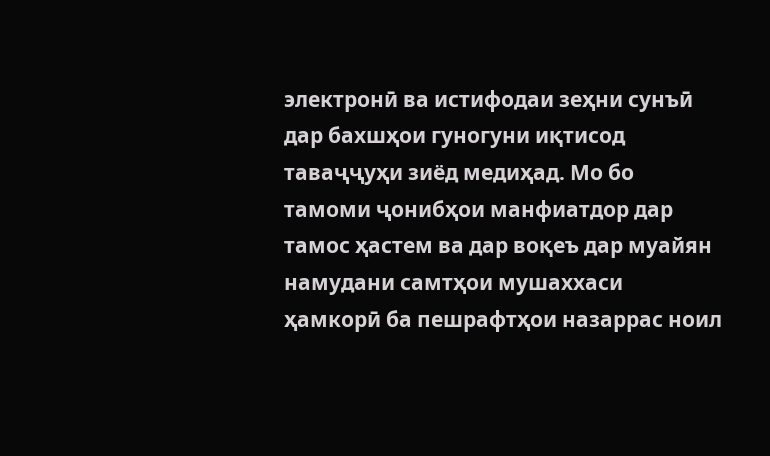электронӣ ва истифодаи зеҳни сунъӣ дар бахшҳои гуногуни иқтисод таваҷҷуҳи зиёд медиҳад. Мо бо тамоми ҷонибҳои манфиатдор дар тамос ҳастем ва дар воқеъ дар муайян намудани самтҳои мушаххаси ҳамкорӣ ба пешрафтҳои назаррас ноил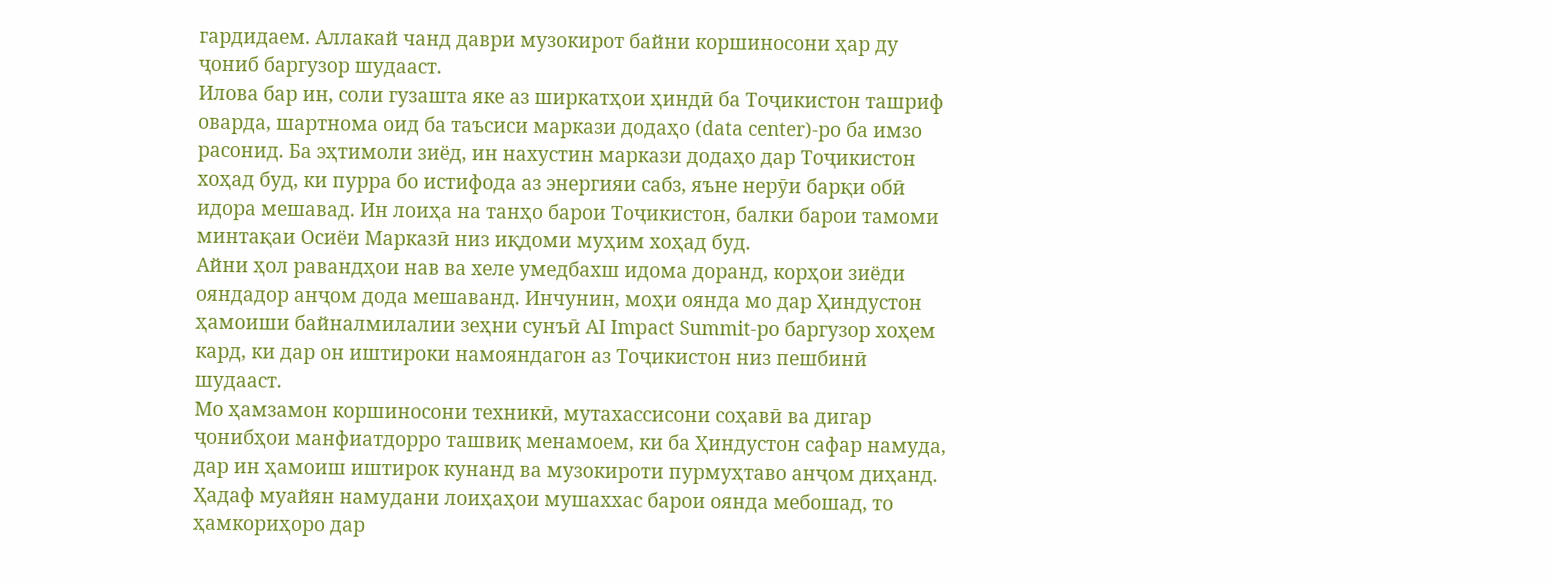гардидаем. Аллакай чанд даври музокирот байни коршиносони ҳар ду ҷониб баргузор шудааст.
Илова бар ин, соли гузашта яке аз ширкатҳои ҳиндӣ ба Тоҷикистон ташриф оварда, шартнома оид ба таъсиси маркази додаҳо (data center)-ро ба имзо расонид. Ба эҳтимоли зиёд, ин нахустин маркази додаҳо дар Тоҷикистон хоҳад буд, ки пурра бо истифода аз энергияи сабз, яъне нерӯи барқи обӣ идора мешавад. Ин лоиҳа на танҳо барои Тоҷикистон, балки барои тамоми минтақаи Осиёи Марказӣ низ иқдоми муҳим хоҳад буд.
Айни ҳол равандҳои нав ва хеле умедбахш идома доранд, корҳои зиёди ояндадор анҷом дода мешаванд. Инчунин, моҳи оянда мо дар Ҳиндустон ҳамоиши байналмилалии зеҳни сунъӣ AI Impact Summit-ро баргузор хоҳем кард, ки дар он иштироки намояндагон аз Тоҷикистон низ пешбинӣ шудааст.
Мо ҳамзамон коршиносони техникӣ, мутахассисони соҳавӣ ва дигар ҷонибҳои манфиатдорро ташвиқ менамоем, ки ба Ҳиндустон сафар намуда, дар ин ҳамоиш иштирок кунанд ва музокироти пурмуҳтаво анҷом диҳанд. Ҳадаф муайян намудани лоиҳаҳои мушаххас барои оянда мебошад, то ҳамкориҳоро дар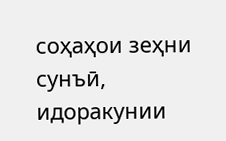соҳаҳои зеҳни сунъӣ, идоракунии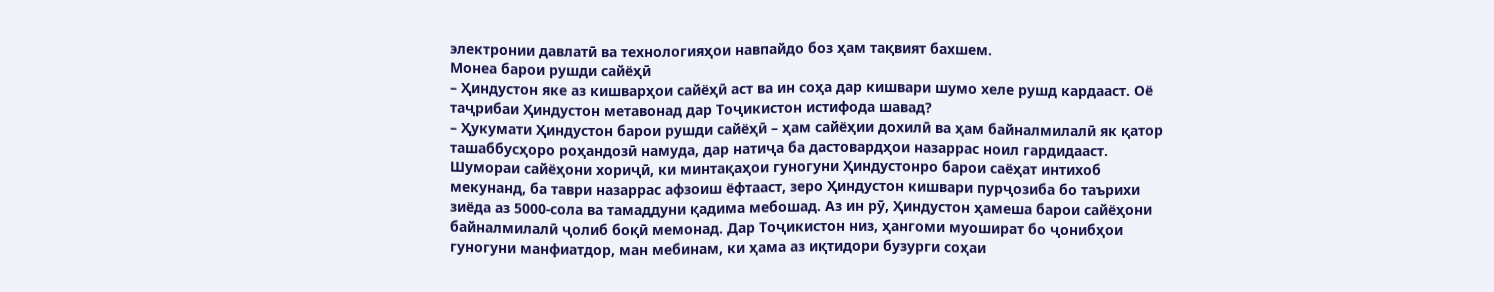электронии давлатӣ ва технологияҳои навпайдо боз ҳам тақвият бахшем.
Монеа барои рушди сайёҳӣ
– Ҳиндустон яке аз кишварҳои сайёҳӣ аст ва ин соҳа дар кишвари шумо хеле рушд кардааст. Оё таҷрибаи Ҳиндустон метавонад дар Тоҷикистон истифода шавад?
– Ҳукумати Ҳиндустон барои рушди сайёҳӣ – ҳам сайёҳии дохилӣ ва ҳам байналмилалӣ як қатор ташаббусҳоро роҳандозӣ намуда, дар натиҷа ба дастовардҳои назаррас ноил гардидааст. Шумораи сайёҳони хориҷӣ, ки минтақаҳои гуногуни Ҳиндустонро барои саёҳат интихоб мекунанд, ба таври назаррас афзоиш ёфтааст, зеро Ҳиндустон кишвари пурҷозиба бо таърихи зиёда аз 5000-сола ва тамаддуни қадима мебошад. Аз ин рӯ, Ҳиндустон ҳамеша барои сайёҳони байналмилалӣ ҷолиб боқӣ мемонад. Дар Тоҷикистон низ, ҳангоми муошират бо ҷонибҳои гуногуни манфиатдор, ман мебинам, ки ҳама аз иқтидори бузурги соҳаи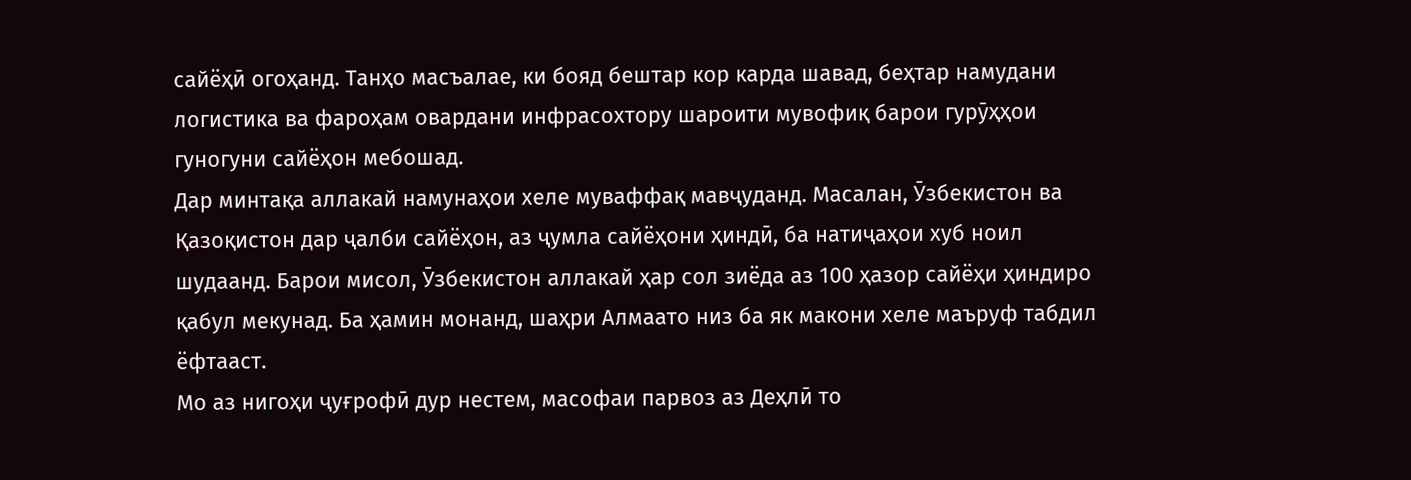сайёҳӣ огоҳанд. Танҳо масъалае, ки бояд бештар кор карда шавад, беҳтар намудани логистика ва фароҳам овардани инфрасохтору шароити мувофиқ барои гурӯҳҳои гуногуни сайёҳон мебошад.
Дар минтақа аллакай намунаҳои хеле муваффақ мавҷуданд. Масалан, Ӯзбекистон ва Қазоқистон дар ҷалби сайёҳон, аз ҷумла сайёҳони ҳиндӣ, ба натиҷаҳои хуб ноил шудаанд. Барои мисол, Ӯзбекистон аллакай ҳар сол зиёда аз 100 ҳазор сайёҳи ҳиндиро қабул мекунад. Ба ҳамин монанд, шаҳри Алмаато низ ба як макони хеле маъруф табдил ёфтааст.
Мо аз нигоҳи ҷуғрофӣ дур нестем, масофаи парвоз аз Деҳлӣ то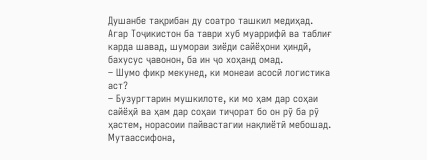Душанбе тақрибан ду соатро ташкил медиҳад. Агар Тоҷикистон ба таври хуб муаррифӣ ва таблиғ карда шавад, шумораи зиёди сайёҳони ҳиндӣ, бахусус ҷавонон, ба ин ҷо хоҳанд омад.
– Шумо фикр мекунед, ки монеаи асосӣ логистика аст?
– Бузургтарин мушкилоте, ки мо ҳам дар соҳаи сайёҳӣ ва ҳам дар соҳаи тиҷорат бо он рӯ ба рӯ ҳастем, норасоии пайвастагии нақлиётӣ мебошад. Мутаассифона,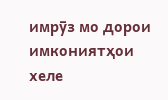имрӯз мо дорои имкониятҳои хеле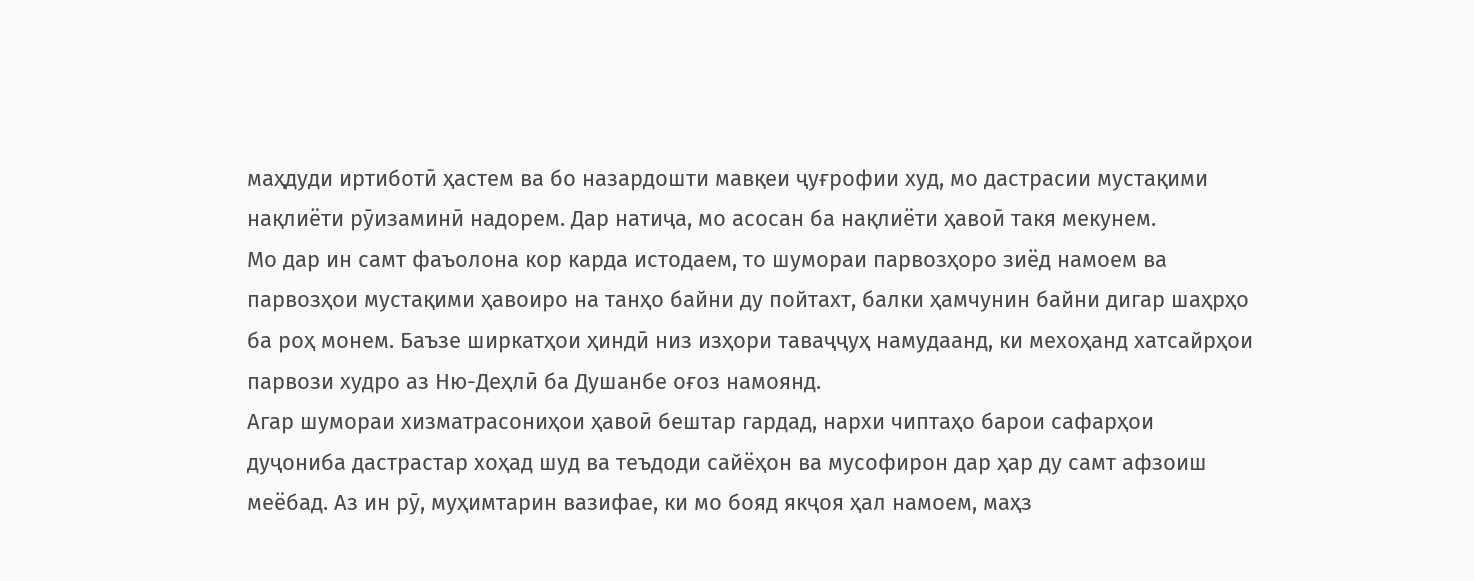маҳдуди иртиботӣ ҳастем ва бо назардошти мавқеи ҷуғрофии худ, мо дастрасии мустақими нақлиёти рӯизаминӣ надорем. Дар натиҷа, мо асосан ба нақлиёти ҳавоӣ такя мекунем.
Мо дар ин самт фаъолона кор карда истодаем, то шумораи парвозҳоро зиёд намоем ва парвозҳои мустақими ҳавоиро на танҳо байни ду пойтахт, балки ҳамчунин байни дигар шаҳрҳо ба роҳ монем. Баъзе ширкатҳои ҳиндӣ низ изҳори таваҷҷуҳ намудаанд, ки мехоҳанд хатсайрҳои парвози худро аз Ню-Деҳлӣ ба Душанбе оғоз намоянд.
Агар шумораи хизматрасониҳои ҳавоӣ бештар гардад, нархи чиптаҳо барои сафарҳои дуҷониба дастрастар хоҳад шуд ва теъдоди сайёҳон ва мусофирон дар ҳар ду самт афзоиш меёбад. Аз ин рӯ, муҳимтарин вазифае, ки мо бояд якҷоя ҳал намоем, маҳз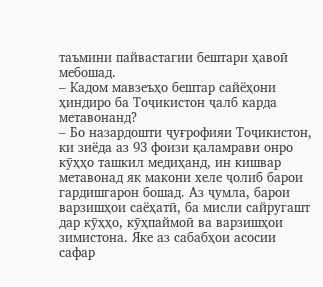таъмини пайвастагии бештари ҳавоӣ мебошад.
– Кадом мавзеъҳо бештар сайёҳони ҳиндиро ба Тоҷикистон ҷалб карда метавонанд?
– Бо назардошти ҷуғрофияи Тоҷикистон, ки зиёда аз 93 фоизи қаламрави онро кӯҳҳо ташкил медиҳанд, ин кишвар метавонад як макони хеле ҷолиб барои гардишгарон бошад. Аз ҷумла, барои варзишҳои саёҳатӣ, ба мисли сайругашт дар кӯҳҳо, кӯҳпаймоӣ ва варзишҳои зимистона. Яке аз сабабҳои асосии сафар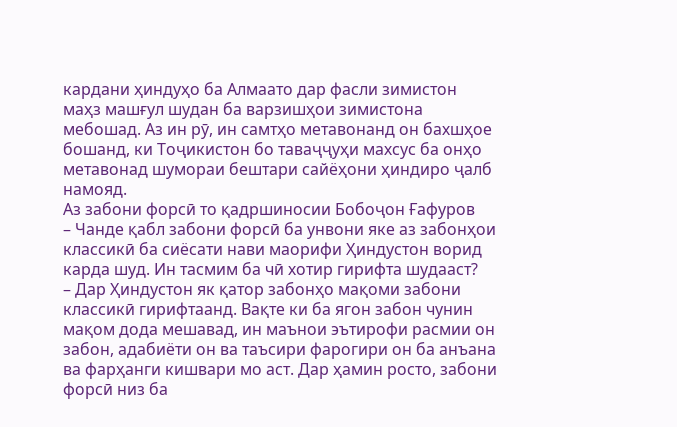кардани ҳиндуҳо ба Алмаато дар фасли зимистон маҳз машғул шудан ба варзишҳои зимистона мебошад. Аз ин рӯ, ин самтҳо метавонанд он бахшҳое бошанд, ки Тоҷикистон бо таваҷҷуҳи махсус ба онҳо метавонад шумораи бештари сайёҳони ҳиндиро ҷалб намояд.
Аз забони форсӣ то қадршиносии Бобоҷон Ғафуров
– Чанде қабл забони форсӣ ба унвони яке аз забонҳои классикӣ ба сиёсати нави маорифи Ҳиндустон ворид карда шуд. Ин тасмим ба чӣ хотир гирифта шудааст?
– Дар Ҳиндустон як қатор забонҳо мақоми забони классикӣ гирифтаанд. Вақте ки ба ягон забон чунин мақом дода мешавад, ин маънои эътирофи расмии он забон, адабиёти он ва таъсири фарогири он ба анъана ва фарҳанги кишвари мо аст. Дар ҳамин росто, забони форсӣ низ ба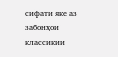сифати яке аз забонҳои классикии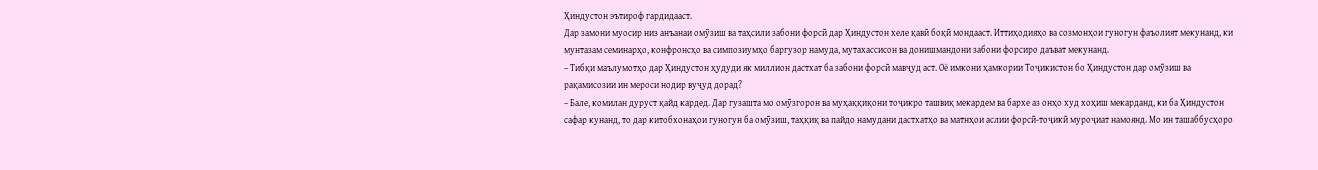Ҳиндустон эътироф гардидааст.
Дар замони муосир низ анъанаи омӯзиш ва таҳсили забони форсӣ дар Ҳиндустон хеле қавӣ боқӣ мондааст. Иттиҳодияҳо ва созмонҳои гуногун фаъолият мекунанд, ки мунтазам семинарҳо, конфронсҳо ва симпозиумҳо баргузор намуда, мутахассисон ва донишмандони забони форсиро даъват мекунанд.
– Тибқи маълумотҳо дар Ҳиндустон ҳудуди як миллион дастхат ба забони форсӣ мавҷуд аст. Оё имкони ҳамкории Тоҷикистон бо Ҳиндустон дар омӯзиш ва рақамисозии ин мероси нодир вуҷуд дорад?
– Бале, комилан дуруст қайд кардед. Дар гузашта мо омӯзгорон ва муҳаққиқони тоҷикро ташвиқ мекардем ва бархе аз онҳо худ хоҳиш мекарданд, ки ба Ҳиндустон сафар кунанд, то дар китобхонаҳои гуногун ба омӯзиш, таҳқиқ ва пайдо намудани дастхатҳо ва матнҳои аслии форсӣ-тоҷикӣ муроҷиат намоянд. Мо ин ташаббусҳоро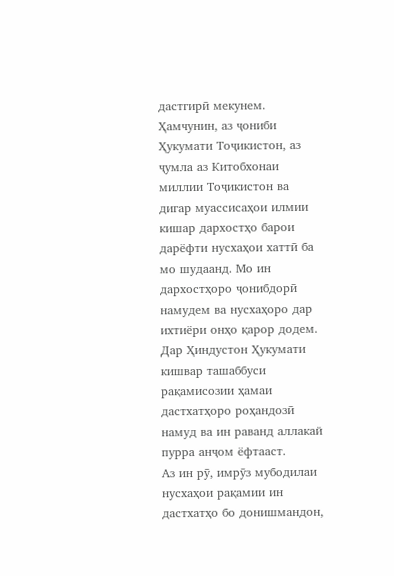дастгирӣ мекунем.
Ҳамчунин, аз ҷониби Ҳукумати Тоҷикистон, аз ҷумла аз Китобхонаи миллии Тоҷикистон ва дигар муассисаҳои илмии кишар дархостҳо барои дарёфти нусхаҳои хаттӣ ба мо шудаанд. Мо ин дархостҳоро ҷонибдорӣ намудем ва нусхаҳоро дар ихтиёри онҳо қарор додем. Дар Ҳиндустон Ҳукумати кишвар ташаббуси рақамисозии ҳамаи дастхатҳоро роҳандозӣ намуд ва ин раванд аллакай пурра анҷом ёфтааст.
Аз ин рӯ, имрӯз мубодилаи нусхаҳои рақамии ин дастхатҳо бо донишмандон,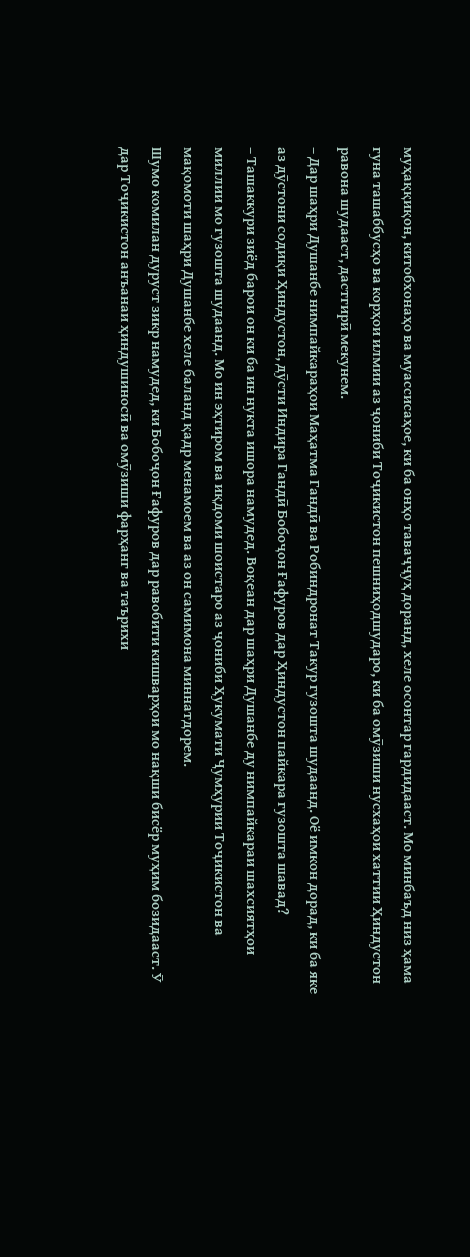муҳаққиқон, китобхонаҳо ва муассисаҳое, ки ба онҳо таваҷҷуҳ доранд, хеле осонтар гардидааст. Мо минбаъд низ ҳама гуна ташаббусҳо ва корҳои илмии аз ҷониби Тоҷикистон пешниҳодшударо, ки ба омӯзиши нусхаҳои хаттии Ҳиндустон равона шудааст, дастгирӣ мекунем.
– Дар шаҳри Душанбе нимпайкараҳои Маҳатма Гандӣ ва Робиндронат Такур гузошта шудаанд. Оё имкон дорад, ки ба яке аз дӯстони содиқи Ҳиндустон, дӯсти Индира Гандӣ Бобоҷон Ғафуров дар Ҳиндустон пайкара гузошта шавад?
– Ташаккури зиёд барои он ки ба ин нукта ишора намудед. Воқеан дар шаҳри Душанбе ду нимпайкараи шахсиятҳои миллии мо гузошта шудаанд. Мо ин эҳтиром ва иқдоми шоистаро аз ҷониби Ҳукумати Ҷумҳурии Тоҷикистон ва мақомоти шаҳри Душанбе хеле баланд қадр менамоем ва аз он самимона миннатдорем.
Шумо комилан дуруст зикр намудед, ки Бобоҷон Ғафуров дар равобити кишварҳои мо нақши бисёр муҳим бозидааст. Ӯ дар Тоҷикистон анъанаи ҳиндушиносӣ ва омӯзиши фарҳанг ва таърихи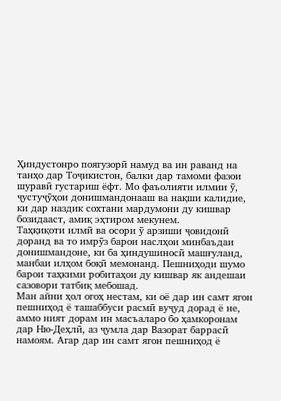Ҳиндустонро поягузорӣ намуд ва ин раванд на танҳо дар Тоҷикистон, балки дар тамоми фазои шуравӣ густариш ёфт. Мо фаъолияти илмии ӯ, ҷустуҷӯҳои донишмандонааш ва нақши калидие, ки дар наздик сохтани мардумони ду кишвар бозидааст, амиқ эҳтиром мекунем.
Таҳқиқоти илмӣ ва осори ӯ арзиши ҷовидонӣ доранд ва то имрӯз барои наслҳои минбаъдаи донишмандоне, ки ба ҳиндушиносӣ машғуланд, манбаи илҳом боқӣ мемонанд. Пешниҳоди шумо барои таҳкими робитаҳои ду кишвар як андешаи сазовори татбиқ мебошад.
Ман айни ҳол огоҳ нестам, ки оё дар ин самт ягон пешниҳод ё ташаббуси расмӣ вуҷуд дорад ё не, аммо ният дорам ин масъаларо бо ҳамкоронам дар Ню-Деҳлӣ, аз ҷумла дар Вазорат баррасӣ намоям. Агар дар ин самт ягон пешниҳод ё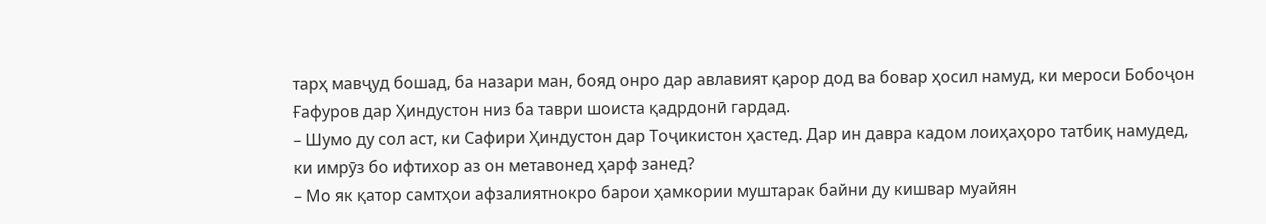тарҳ мавҷуд бошад, ба назари ман, бояд онро дар авлавият қарор дод ва бовар ҳосил намуд, ки мероси Бобоҷон Ғафуров дар Ҳиндустон низ ба таври шоиста қадрдонӣ гардад.
– Шумо ду сол аст, ки Сафири Ҳиндустон дар Тоҷикистон ҳастед. Дар ин давра кадом лоиҳаҳоро татбиқ намудед, ки имрӯз бо ифтихор аз он метавонед ҳарф занед?
– Мо як қатор самтҳои афзалиятнокро барои ҳамкории муштарак байни ду кишвар муайян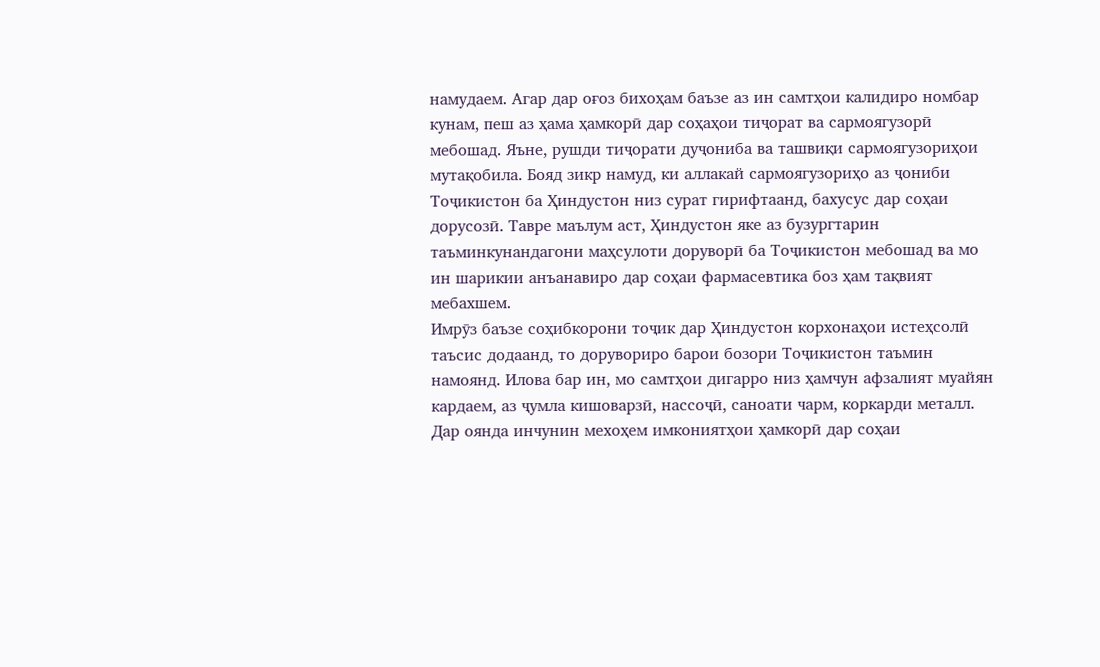намудаем. Агар дар оғоз бихоҳам баъзе аз ин самтҳои калидиро номбар кунам, пеш аз ҳама ҳамкорӣ дар соҳаҳои тиҷорат ва сармоягузорӣ мебошад. Яъне, рушди тиҷорати дуҷониба ва ташвиқи сармоягузориҳои мутақобила. Бояд зикр намуд, ки аллакай сармоягузориҳо аз ҷониби Тоҷикистон ба Ҳиндустон низ сурат гирифтаанд, бахусус дар соҳаи дорусозӣ. Тавре маълум аст, Ҳиндустон яке аз бузургтарин таъминкунандагони маҳсулоти доруворӣ ба Тоҷикистон мебошад ва мо ин шарикии анъанавиро дар соҳаи фармасевтика боз ҳам тақвият мебахшем.
Имрӯз баъзе соҳибкорони тоҷик дар Ҳиндустон корхонаҳои истеҳсолӣ таъсис додаанд, то дорувориро барои бозори Тоҷикистон таъмин намоянд. Илова бар ин, мо самтҳои дигарро низ ҳамчун афзалият муайян кардаем, аз ҷумла кишоварзӣ, нассоҷӣ, саноати чарм, коркарди металл. Дар оянда инчунин мехоҳем имкониятҳои ҳамкорӣ дар соҳаи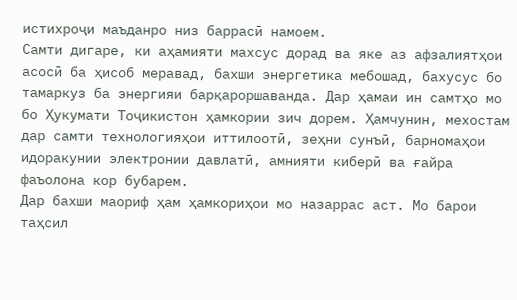истихроҷи маъданро низ баррасӣ намоем.
Самти дигаре, ки аҳамияти махсус дорад ва яке аз афзалиятҳои асосӣ ба ҳисоб меравад, бахши энергетика мебошад, бахусус бо тамаркуз ба энергияи барқароршаванда. Дар ҳамаи ин самтҳо мо бо Ҳукумати Тоҷикистон ҳамкории зич дорем. Ҳамчунин, мехостам дар самти технологияҳои иттилоотӣ, зеҳни сунъӣ, барномаҳои идоракунии электронии давлатӣ, амнияти киберӣ ва ғайра фаъолона кор бубарем.
Дар бахши маориф ҳам ҳамкориҳои мо назаррас аст. Мо барои таҳсил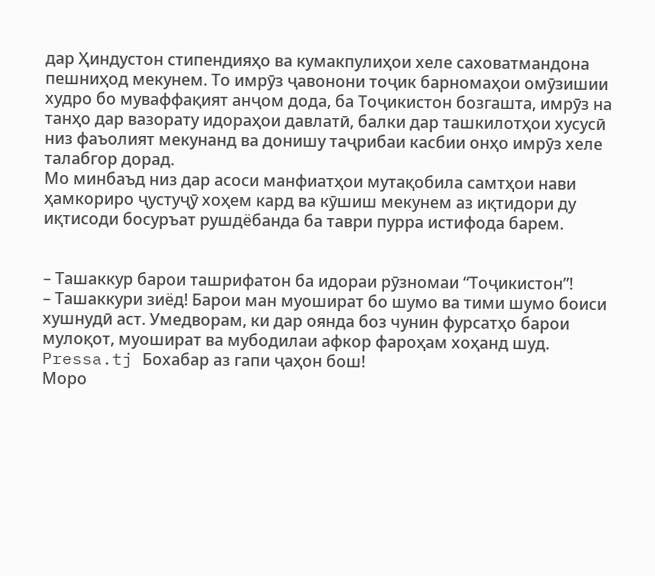дар Ҳиндустон стипендияҳо ва кумакпулиҳои хеле саховатмандона пешниҳод мекунем. То имрӯз ҷавонони тоҷик барномаҳои омӯзишии худро бо муваффақият анҷом дода, ба Тоҷикистон бозгашта, имрӯз на танҳо дар вазорату идораҳои давлатӣ, балки дар ташкилотҳои хусусӣ низ фаъолият мекунанд ва донишу таҷрибаи касбии онҳо имрӯз хеле талабгор дорад.
Мо минбаъд низ дар асоси манфиатҳои мутақобила самтҳои нави ҳамкориро ҷустуҷӯ хоҳем кард ва кӯшиш мекунем аз иқтидори ду иқтисоди босуръат рушдёбанда ба таври пурра истифода барем.


– Ташаккур барои ташрифатон ба идораи рӯзномаи “Тоҷикистон”!
– Ташаккури зиёд! Барои ман муошират бо шумо ва тими шумо боиси хушнудӣ аст. Умедворам, ки дар оянда боз чунин фурсатҳо барои мулоқот, муошират ва мубодилаи афкор фароҳам хоҳанд шуд.
Pressa.tj Бохабар аз гапи ҷаҳон бош!
Моро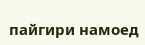пайгири намоед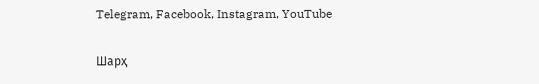Telegram, Facebook, Instagram, YouTube

Шарҳ